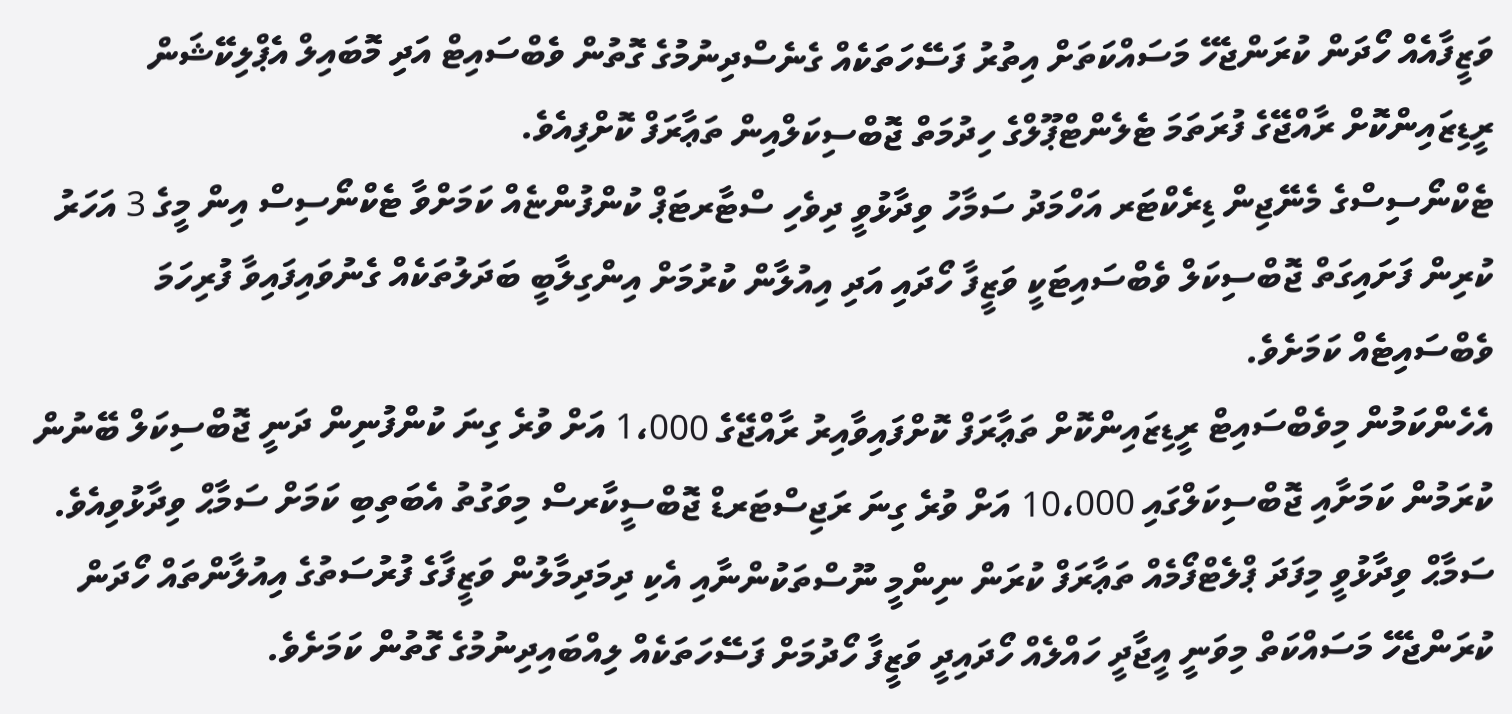ވަޒީފާއެއް ހޯދަން ކުރަންޖެހޭ މަސައްކަތަށް އިތުރު ފަސޭހަތަކެއް ގެނެސްދިނުމުގެ ގޮތުން ވެބްސައިޓް އަދި މޮބައިލް އެޕްލިކޭޝަން ރީޑިޒައިންކޮށް ރާއްޖޭގެ ފުރަތަމަ ޓެލެންޓްޕޫލްގެ ހިދުމަތް ޖޮބްސިކަލްއިން ތަޢާރަފް ކޮށްފިއެވެ.
ޓެކްނޯސިސްގެ މެނޭޖިން ޑިރެކްޓަރ އަހްމަދު ސަމާހު ވިދާޅުވީ ދިވެހި ސްޓާރޓަޕް ކުންފުންޏެއް ކަމަށްވާ ޓެކްނޯސިސް އިން މީގެ 3 އަހަރު ކުރިން ފަށައިގަތް ޖޮބްސިކަލް ވެބްސައިޓަކީ ވަޒީފާ ހޯދައި އަދި އިއުލާން ކުރުމަށް އިންގިލާބީ ބަދަލުތަކެއް ގެނުވައިފައިވާ ފުރިހަމަ ވެބްސައިޓެއް ކަމަށެވެ.
އެހެންކަމުން މިވެބްސައިޓް ރީޑިޒައިންކޮށް ތަޢާރަފް ކޮށްފައިވާއިރު ރާއްޖޭގެ 1،000 އަށް ވުރެ ގިނަ ކުންފުނިން ދަނީ ޖޮބްސިކަލް ބޭނުން ކުރަމުން ކަމަށާއި ޖޮބްސިކަލްގައި 10،000 އަށް ވުރެ ގިނަ ރަޖިސްޓަރޑް ޖޮބްސީކާރސް މިވަގުތު އެބަތިބި ކަމަށް ސަމާޙް ވިދާޅުވިއެވެ.
ސަމާޙް ވިދާޅުވީ މިފަދަ ޕްލެޓްފޯމެއް ތަޢާރަފް ކުރަން ނިންމީ ނޫސްތަކުންނާއި އެކި ދިމަދިމާލުން ވަޒީފާގެ ފުރުސަތުގެ އިއުލާންތައް ހޯދަން ކުރަންޖެހޭ މަސައްކަތް މިވަނީ އީޖާދީ ހައްލެއް ހޯދައިދީ ވަޒީފާ ހޯދުމަށް ފަސޭހަތަކެއް ލިއްބައިދިނުމުގެ ގޮތުން ކަމަށެވެ.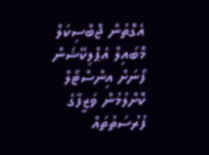އެގޮތުން ޖޮބްސިކަލް މޮބައިލް އެޕްލިކޭޝަން ފޯނަށް އިންސްޓޯލް ކޮށްލުމުން ވަޒީފާގެ ފުރުސަތުތައް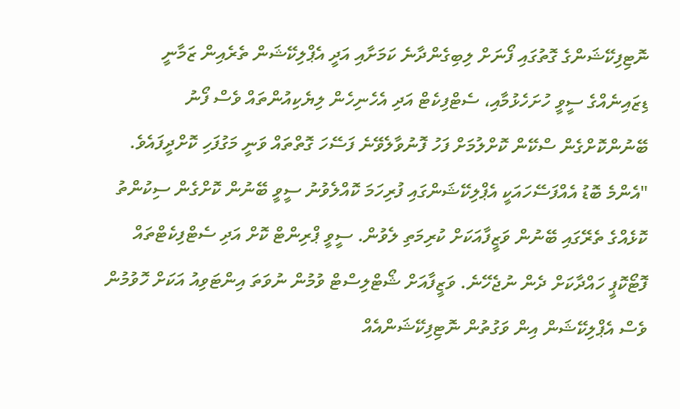ނޮޓިފިކޭޝަންގެ ގޮތުގައި ފޯނަށް ލިބިގެންދާނެ ކަމަށާއި އަދީ އެޕްލިކޭޝަން ތެރެއިން ޒަމާނީ ޑިޒައިނެއްގެ ސީވީ ހުށަހެޅުމާއި، ސެޓްފިކެޓް އަދި އެހެނިހެން ލިޔެކިއުންތައް ވެސް ފޯނު ބޭނުންކޮށްގެން ސްކޭން ކޮށްލުމަށް ފަހު ފޮނުވާލެވޭނެ ފަސޭހަ ގޮތްތައް ވަނީ މަގުފަހި ކޮށްދީފައެވެ.
"އެންމެ ބޮޑު އެއްފަސޭހައަކީ އެޕްލިކޭޝަންގައި ފުރިހަމަ ކޮއްލެވުނު ސީވީ ބޭނުން ކޮށްގެން ސިކުންތު ކޮޅެއްގެ ތެރޭގައި ބޭނުން ވަޒީފާއަކަށް ކުރިމަތި ލެވުން. ސީވީ ޕްރިންޓް ކޮށް އަދި ސެޓްފިކެޓްތައް ފޮޓޯކޮޕީ ހައްދާކަށް ދެން ނުޖެހޭނެ. ވަޒީފާއަށް ޝޯޓްލިސްޓް ވުމުން ނުވަތަ އިންޓަވިއު އަކަށް ހޮވުމުން ވެސް އެޕްލިކޭޝަން އިން ވަގުތުން ނޮޓިފިކޭޝަންއެއް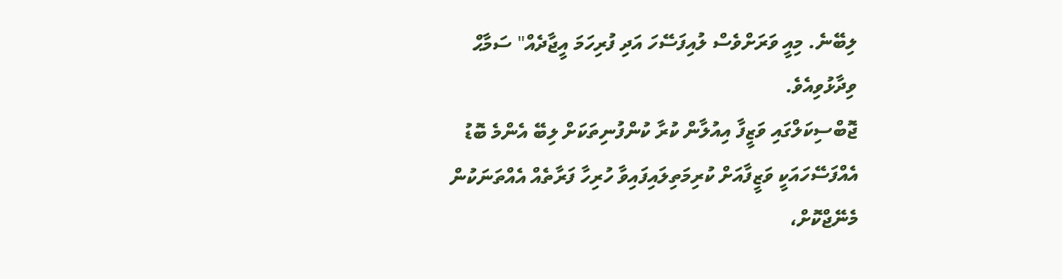ލިބޭނެ. މިއީ ވަރަށްވެސް ލުއިފަސޭހަ އަދި ފުރިހަމަ އީޖާދެއް" ސަމާޙް ވިދާޅުވިއެވެ.
ޖޮބްސިކަލްގައި ވަޒީފާ އިއުލާން ކުރާ ކުންފުނިތަކަށް ލިބޭ އެންމެ ބޮޑު އެއްފަސޭހައަކީ ވަޒީފާއަށް ކުރިމަތިލައިފައިވާ ހުރިހާ ފަރާތެއް އެއްތަނަކުން މެނޭޖްކޮށް،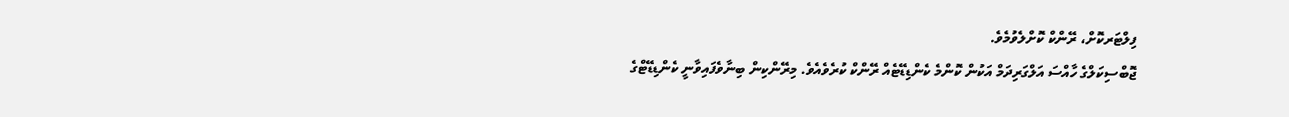ފިލްޓަރކޮށް، ރޭންކް ކޮށްލެވުމެވެ.
ޖޮބްސިކަލްގެ ހާއްސަ އަލްގަރިދަމް އަކުން ކޮންމެ ކެންޑިޑޭޓެއް ރޭންކް ކުރެވެއެވެ. މިރޭންކިން ބިނާވެފައިވާނީ ކެންޑިޑޭޓްގެ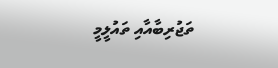ތަޖުރިބާއާއި ތައުލީމީ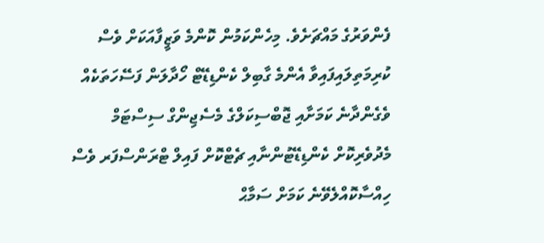ފެންވަރުގެ މައްޗަށެވެ. މިހެންކަމުން ކޮންމެ ވަޒީފާއަކަށް ވެސް ކުރިމަތިލައިފައިވާ އެންމެ ގާބިލް ކެންޑިޑޭޓް ހޯދާލަން ފަސޭހަތަކެއް ވެގެންދާނެ ކަމަށާއި ޖޮބްސިކަލްގެ މެސެޖިންގް ސިސްޓަމް މެދުވެރިކޮށް ކެންޑިޑޭޓުންނާއި ޗެޓްކޮށް ފައިލް ޓްރަންސްފަރ ވެސް ހިއްސާކޮއްލެވޭނެ ކަމަށް ސަމާޙް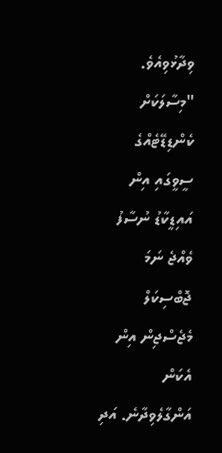ވިދާޅުވިއެވެ.
"މިސާލަކަށް ކެންޑިޑޭޓެއްގެ ސީވީގައި އިން އައިޑީކާޑު ނުސާފު ވެއްޖެ ނަމަ ޖޮބްސިކަލް މެޖެސްޖިން އިން އެކަން އަންގާލެވިދާނެ. އަދި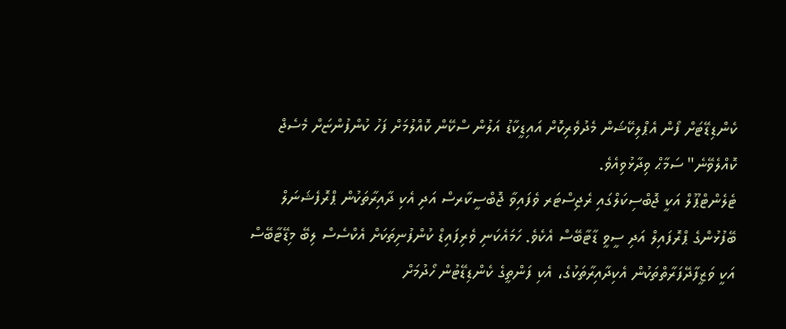ކެންޑިޑޭޓަށް ފޯން އެޕްލިކޭޝަން މެދުވެރިކޮށް އައިޑީކާޑު އަލުން ސްކޭން ކޮއްލުމަށް ފަހު ކުންފުންޏަށް މެސެޖް ކޮއްލެވޭނެ" ސަމާޙް ވިދާޅުވިއެވެ.
ޓެލެންޓްޕޫލް އަކީ ޖޮބްސިކަލްގައި ރެޖިސްޓަރ ވެފައިވާ ޖޮބްސީކާރސް އަދި އެކި ދާއިރާތަކުން ޕްރޮފެޝަނަލް ބޭފުޅުންގެ ޕްރޮފައިލް އަދި ސީވީ ޑާޓާބޭސް އެކެވެ. ހަމައެކަނި ވެރިފައިޑް ކުންފުނިތަކަށް އެކްސެސް ލިބޭ މިޑޭޓާބޭސް އަކީ ވަޒީފާދޭފަރާތްތަކުން އެކިދާއިރާތަކުގެ، އެކި ފަންތީގެ ކެންޑިޑޭޓުން ހޯދުމަށް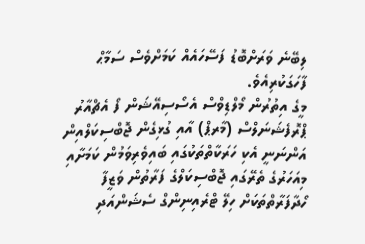ލިބޭނެ ވަރަށްބޮޑު ފަސޭހައެއް ކަމަށްވެސް ސަމާޙް ފާހަގަކުރިއެވެ.
މީގެ އިތުރުން މޯލްޑިވްސް އެސޯސިއޭޝަން ފޯ އެޗްއާރު ޕްރޮފެޝަނަލްސް (މާރޕް) އާއި ގުޅިގެން ޖޮބްސިކަލްއިން އަންނަނީ އެކި ހަރަކާތްތަކުގައި ބައިވެރިވަމުން ކަމަށާއި މިއަހަރުގެ ތެރޭގައި ޖޮބްސިކަލްގެ ފަރާތުން ވަޒީފާ ހޯދާފަރާތްތަކަށް ހިލޭ ޓްރެއިނިންގް ސެޝަންއަދި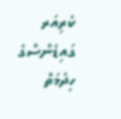ކެރިއަރ ގައިޑެންސްގެ ހިދުމަތް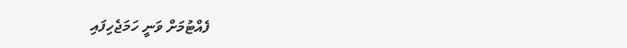ފެއްޓުމަށް ވަނީ ހަމަޖެހިފައި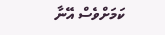ކަމަށްވެސް އޭނާ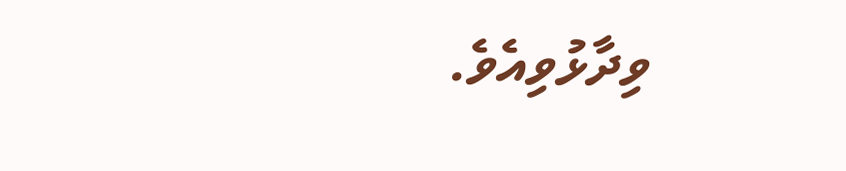ވިދާޅުވިއެވެ.